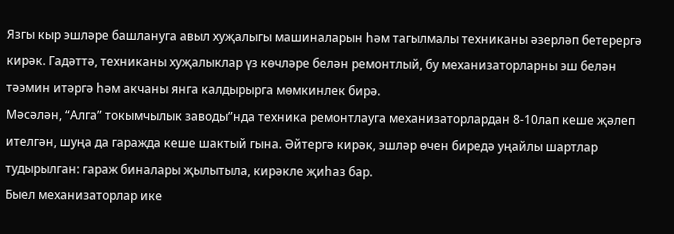Язгы кыр эшләре башлануга авыл хуҗалыгы машиналарын һәм тагылмалы техниканы әзерләп бетерергә кирәк. Гадәттә, техниканы хуҗалыклар үз көчләре белән ремонтлый, бу механизаторларны эш белән тәэмин итәргә һәм акчаны янга калдырырга мөмкинлек бирә.
Мәсәлән, “Алга” токымчылык заводы”нда техника ремонтлауга механизаторлардан 8-10лап кеше җәлеп ителгән, шуңа да гаражда кеше шактый гына. Әйтергә кирәк, эшләр өчен биредә уңайлы шартлар тудырылган: гараж биналары җылытыла, кирәкле җиһаз бар.
Быел механизаторлар ике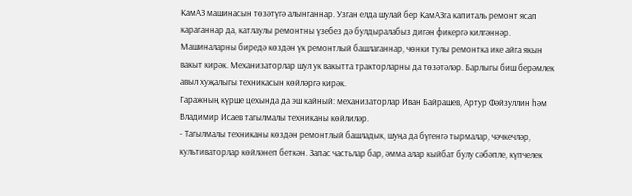КамАЗ машинасын төзәтүгә алынганнар. Узган елда шулай бер КамАЗга капиталь ремонт ясап караганнар да, катлаулы ремонтны үзебез дә булдыралабыз дигән фикергә килгәннәр. Машиналарны биредә көздән үк ремонтлый башлаганнар, чөнки тулы ремонтка ике айга якын вакыт кирәк. Механизаторлар шул ук вакытта тракторларны да төзәтәләр. Барлыгы биш берәмлек авыл хуҗалыгы техникасын көйләргә кирәк.
Гаражның күрше цехында да эш кайный: механизаторлар Иван Байрашев, Артур Фәйзуллин һәм Владимир Исаев тагылмалы техниканы көйлиләр.
- Тагылмалы техниканы көздән ремонтлый башладык, шуңа да бүгенгә тырмалар, чәчкечләр, культиваторлар көйләнеп беткән. Запас частьлар бар, әмма алар кыйбат булу сәбәпле, күпчелек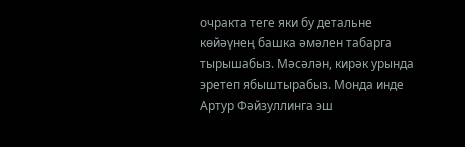очракта теге яки бу детальне көйәүнең башка әмәлен табарга тырышабыз. Мәсәлән, кирәк урында эретеп ябыштырабыз. Монда инде Артур Фәйзуллинга эш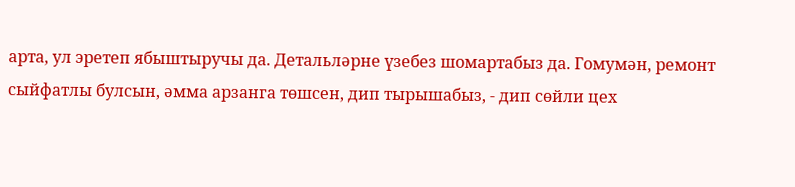арта, ул эретеп ябыштыручы да. Детальләрне үзебез шомартабыз да. Гомумән, ремонт сыйфатлы булсын, әмма арзанга төшсен, дип тырышабыз, - дип сөйли цех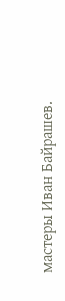мастеры Иван Байрашев.